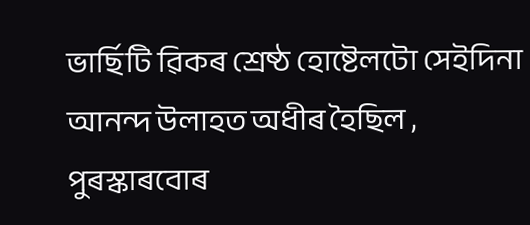ভাৰ্ছিটি ৱিকৰ শ্ৰেষ্ঠ হোষ্টেলটো সেইদিনা আনন্দ উলাহত অধীৰ হৈছিল , পুৰস্কাৰবোৰ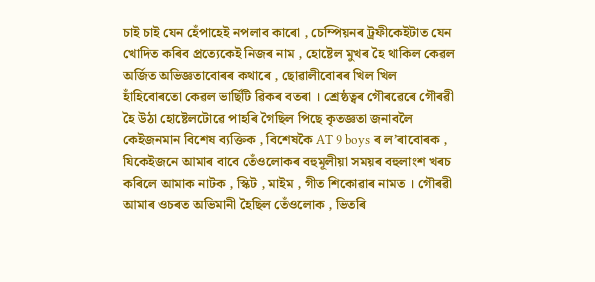চাই চাই যেন হেঁপাহেই নপলাব কাৰো , চেম্পিয়নৰ ট্ৰফীকেইটাত যেন খোদিত কৰিব প্ৰত্যেকেই নিজৰ নাম , হোষ্টেল মুখৰ হৈ থাকিল কেৱল অৰ্জিত অভিজ্ঞতাবোৰৰ কথাৰে , ছোৱালীবোৰৰ খিল খিল হাঁহিবোৰতো কেৱল ভাৰ্ছিটি ৱিকৰ বতৰা । শ্ৰেষ্ঠত্বৰ গৌৰৱেৰে গৌৰৱী হৈ উঠা হোষ্টেলটোৱে পাহৰি গৈছিল পিছে কৃতজ্ঞতা জনাবলৈ কেইজনমান বিশেষ ব্যক্তিক , বিশেষকৈ AT 9 boys ৰ ল’ৰাবোৰক , যিকেইজনে আমাৰ বাবে তেঁওলোকৰ বহুমূলীয়া সময়ৰ বহুলাংশ খৰচ কৰিলে আমাক নাটক , স্কিট , মাইম , গীত শিকোৱাৰ নামত । গৌৰৱী আমাৰ ওচৰত অভিমানী হৈছিল তেঁওলোক , ভিতৰি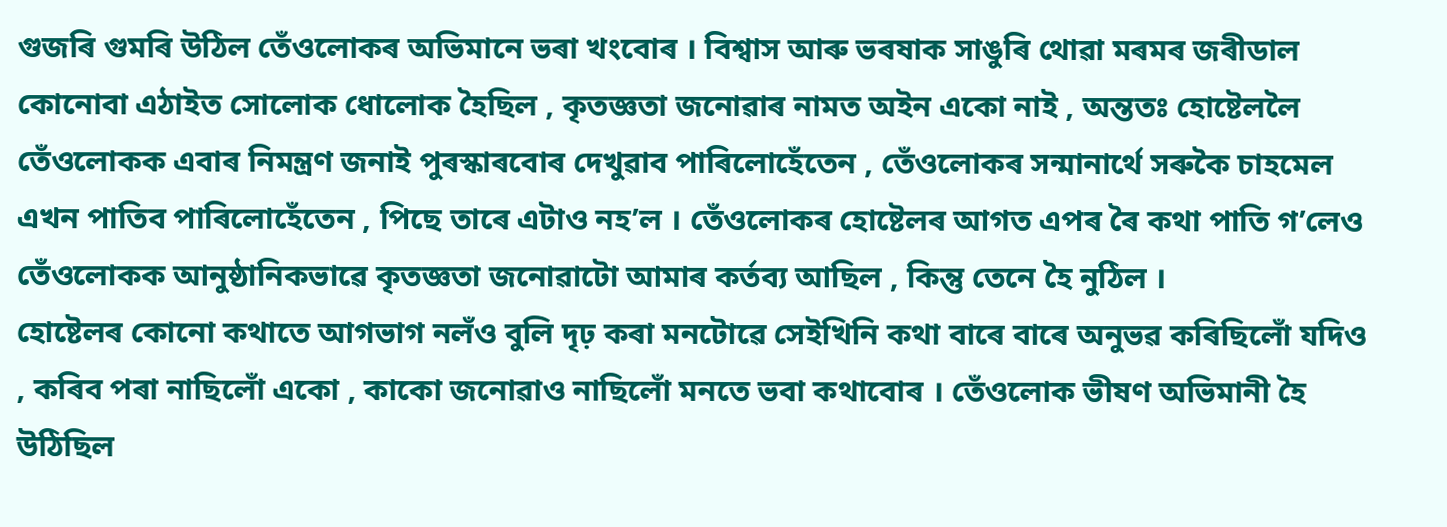গুজৰি গুমৰি উঠিল তেঁওলোকৰ অভিমানে ভৰা খংবোৰ । বিশ্বাস আৰু ভৰষাক সাঙুৰি থোৱা মৰমৰ জৰীডাল কোনোবা এঠাইত সোলোক ধোলোক হৈছিল , কৃতজ্ঞতা জনোৱাৰ নামত অইন একো নাই , অন্ততঃ হোষ্টেললৈ তেঁওলোকক এবাৰ নিমন্ত্ৰণ জনাই পুৰস্কাৰবোৰ দেখুৱাব পাৰিলোহেঁতেন , তেঁওলোকৰ সন্মানাৰ্থে সৰুকৈ চাহমেল এখন পাতিব পাৰিলোহেঁতেন , পিছে তাৰে এটাও নহ’ল । তেঁওলোকৰ হোষ্টেলৰ আগত এপৰ ৰৈ কথা পাতি গ’লেও তেঁওলোকক আনুষ্ঠানিকভাৱে কৃতজ্ঞতা জনোৱাটো আমাৰ কৰ্তব্য আছিল , কিন্তু তেনে হৈ নুঠিল ।
হোষ্টেলৰ কোনো কথাতে আগভাগ নলঁও বুলি দৃঢ় কৰা মনটোৱে সেইখিনি কথা বাৰে বাৰে অনুভৱ কৰিছিলোঁ যদিও , কৰিব পৰা নাছিলোঁ একো , কাকো জনোৱাও নাছিলোঁ মনতে ভবা কথাবোৰ । তেঁওলোক ভীষণ অভিমানী হৈ উঠিছিল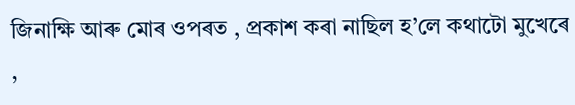জিনাক্ষি আৰু মোৰ ওপৰত , প্ৰকাশ কৰা নাছিল হ’লে কথাটো মুখেৰে ,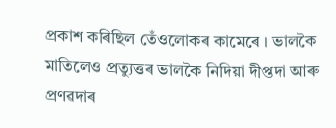প্ৰকাশ কৰিছিল তেঁওলোকৰ কামেৰে । ভালকৈ মাতিলেও প্ৰত্যুত্তৰ ভালকৈ নিদিয়া দীপ্তদা আৰু প্ৰণৱদাৰ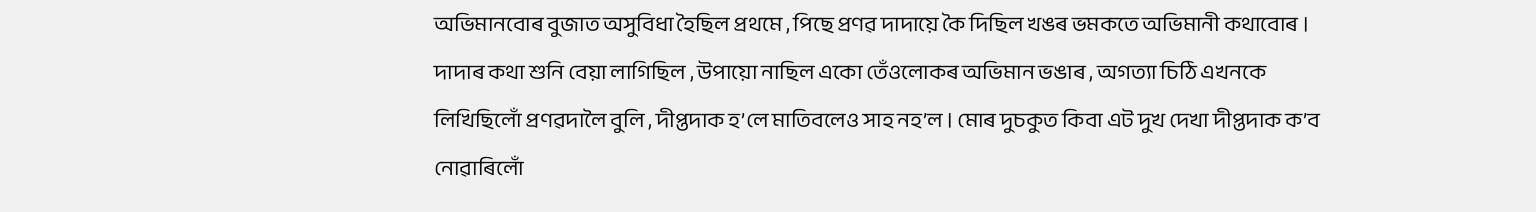অভিমানবোৰ বুজাত অসুবিধা হৈছিল প্ৰথমে , পিছে প্ৰণৱ দাদায়ে কৈ দিছিল খঙৰ ভমকতে অভিমানী কথাবোৰ । দাদাৰ কথা শুনি বেয়া লাগিছিল , উপায়ো নাছিল একো তেঁওলোকৰ অভিমান ভঙাৰ , অগত্যা চিঠি এখনকে লিখিছিলোঁ প্ৰণৱদালৈ বুলি , দীপ্তদাক হ’লে মাতিবলেও সাহ নহ’ল । মোৰ দুচকুত কিবা এট দুখ দেখা দীপ্তদাক ক’ব নোৱাৰিলোঁ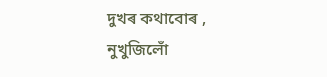দুখৰ কথাবোৰ , নুখুজিলোঁ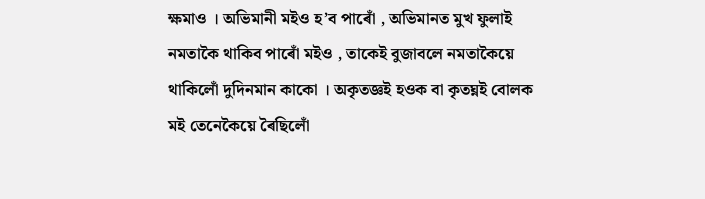ক্ষমাও । অভিমানী মইও হ’ব পাৰোঁ , অভিমানত মুখ ফুলাই নমতাকৈ থাকিব পাৰোঁ মইও , তাকেই বুজাবলে নমতাকৈয়ে থাকিলোঁ দুদিনমান কাকো । অকৃতজ্ঞই হওক বা কৃতঘ্নই বোলক মই তেনেকৈয়ে ৰৈছিলোঁ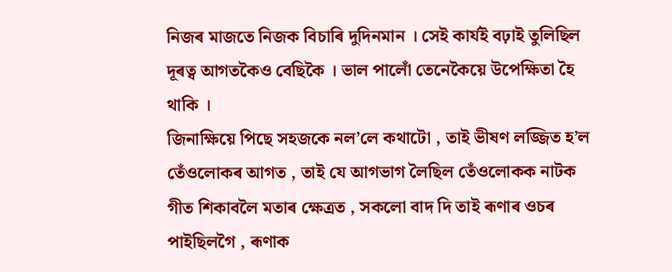নিজৰ মাজতে নিজক বিচাৰি দুদিনমান । সেই কাৰ্যই বঢ়াই তুলিছিল দূৰত্ব আগতকৈও বেছিকৈ । ভাল পালোঁ তেনেকৈয়ে উপেক্ষিতা হৈ থাকি ।
জিনাক্ষিয়ে পিছে সহজকে নল’লে কথাটো , তাই ভীষণ লজ্জিত হ’ল তেঁওলোকৰ আগত , তাই যে আগভাগ লৈছিল তেঁওলোকক নাটক গীত শিকাবলৈ মতাৰ ক্ষেত্ৰত , সকলো বাদ দি তাই ৰূণাৰ ওচৰ পাইছিলগৈ , ৰূণাক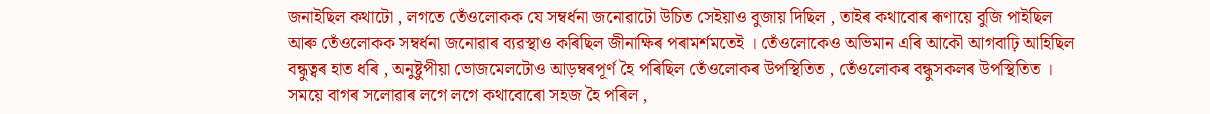জনাইছিল কথাটো , লগতে তেঁওলোকক যে সম্বৰ্ধনা জনোৱাটো উচিত সেইয়াও বুজায় দিছিল , তাইৰ কথাবোৰ ৰূণায়ে বুজি পাইছিল আৰু তেঁওলোকক সম্বৰ্ধনা জনোৱাৰ ব্যৱস্থাও কৰিছিল জীনাক্ষিৰ পৰামৰ্শমতেই । তেঁওলোকেও অভিমান এৰি আকৌ আগবাঢ়ি আহিছিল বন্ধুত্বৰ হাত ধৰি , অনুষ্টুপীয়া ভোজমেলটোও আড়ম্বৰপূৰ্ণ হৈ পৰিছিল তেঁওলোকৰ উপস্থিতিত , তেঁওলোকৰ বন্ধুসকলৰ উপস্থিতিত । সময়ে বাগৰ সলোৱাৰ লগে লগে কথাবোৰো সহজ হৈ পৰিল ,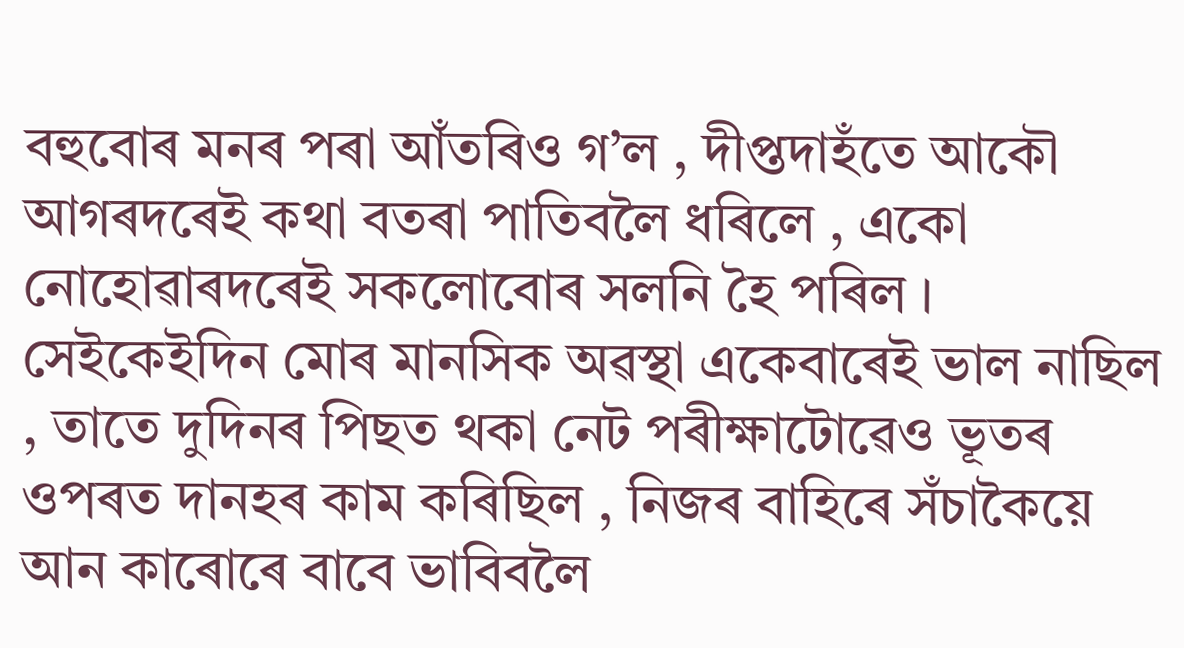বহুবোৰ মনৰ পৰা আঁতৰিও গ’ল , দীপ্তদাহঁতে আকৌ আগৰদৰেই কথা বতৰা পাতিবলৈ ধৰিলে , একো নোহোৱাৰদৰেই সকলোবোৰ সলনি হৈ পৰিল । সেইকেইদিন মোৰ মানসিক অৱস্থা একেবাৰেই ভাল নাছিল , তাতে দুদিনৰ পিছত থকা নেট পৰীক্ষাটোৱেও ভূতৰ ওপৰত দানহৰ কাম কৰিছিল , নিজৰ বাহিৰে সঁচাকৈয়ে আন কাৰোৰে বাবে ভাবিবলৈ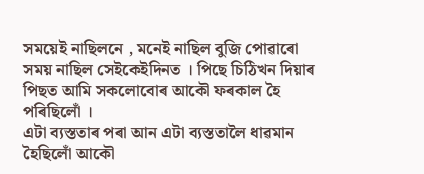সময়েই নাছিলনে , মনেই নাছিল বুজি পোৱাৰো সময় নাছিল সেইকেইদিনত । পিছে চিঠিখন দিয়াৰ পিছত আমি সকলোবোৰ আকৌ ফৰকাল হৈ পৰিছিলোঁ ।
এটা ব্যস্ততাৰ পৰা আন এটা ব্যস্ততালৈ ধাৱমান হৈছিলোঁ আকৌ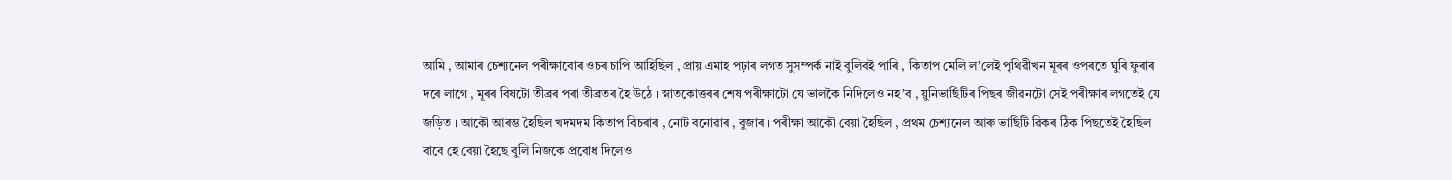আমি , আমাৰ চেশ্যনেল পৰীক্ষাবোৰ ওচৰ চাপি আহিছিল , প্ৰায় এমাহ পঢ়াৰ লগত সুসম্পৰ্ক নাই বুলিবই পাৰি , কিতাপ মেলি ল’লেই পৃথিৱীখন মূৰৰ ওপৰতে ঘুৰি ফুৰাৰ দৰে লাগে , মূৰৰ বিষটো তীব্ৰৰ পৰা তীব্ৰতৰ হৈ উঠে । স্নাতকোত্তৰৰ শেষ পৰীক্ষাটো যে ভালকৈ নিদিলেও নহ’ব , য়ুনিভাৰ্ছিটিৰ পিছৰ জীৱনটো সেই পৰীক্ষাৰ লগতেই যে জড়িত । আকৌ আৰম্ভ হৈছিল খদমদম কিতাপ বিচৰাৰ , নোট বনোৱাৰ , বুজাৰ । পৰীক্ষা আকৌ বেয়া হৈছিল , প্ৰথম চেশ্যনেল আৰু ভাৰ্ছিটি ৱিকৰ ঠিক পিছতেই হৈছিল বাবে হে বেয়া হৈছে বুলি নিজকে প্ৰবোধ দিলেও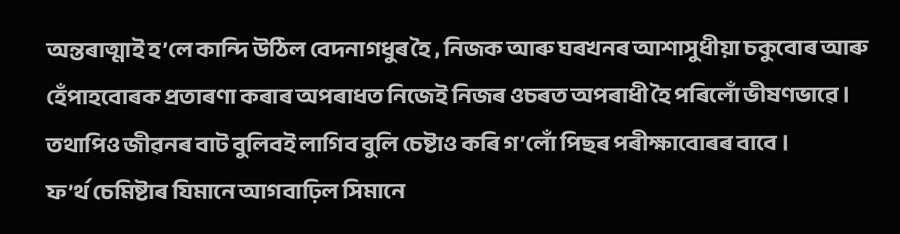অন্তৰাত্মাই হ’লে কান্দি উঠিল বেদনাগধুৰ হৈ , নিজক আৰু ঘৰখনৰ আশাসুধীয়া চকুবোৰ আৰু হেঁপাহবোৰক প্ৰতাৰণা কৰাৰ অপৰাধত নিজেই নিজৰ ওচৰত অপৰাধী হৈ পৰিলোঁ ভীষণভাৱে । তথাপিও জীৱনৰ বাট বুলিবই লাগিব বুলি চেষ্টাও কৰি গ’লোঁ পিছৰ পৰীক্ষাবোৰৰ বাবে ।
ফ’ৰ্থ চেমিষ্টাৰ যিমানে আগবাঢ়িল সিমানে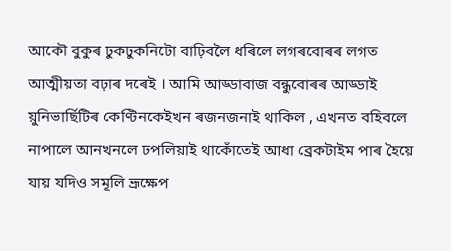আকৌ বুকুৰ ঢুকঢুকনিটো বাঢ়িবলৈ ধৰিলে লগৰবোৰৰ লগত আত্মীয়তা বঢ়াৰ দৰেই । আমি আড্ডাবাজ বন্ধুবোৰৰ আড্ডাই য়ুনিভাৰ্ছিটিৰ কেণ্টিনকেইখন ৰজনজনাই থাকিল , এখনত বহিবলে নাপালে আনখনলে ঢপলিয়াই থাকোঁতেই আধা ব্ৰেকটাইম পাৰ হৈয়ে যায় যদিও সমূলি ভ্ৰূক্ষেপ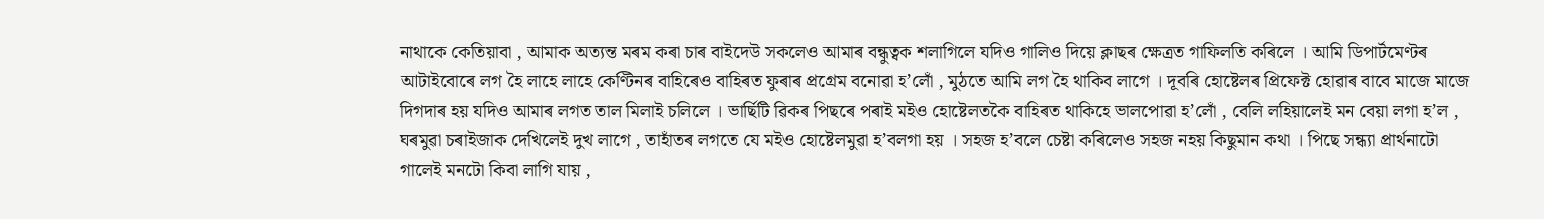নাথাকে কেতিয়াবা , আমাক অত্যন্ত মৰম কৰা চাৰ বাইদেউ সকলেও আমাৰ বন্ধুত্বক শলাগিলে যদিও গালিও দিয়ে ক্লাছৰ ক্ষেত্ৰত গাফিলতি কৰিলে । আমি ডিপাৰ্টমেণ্টৰ আটাইবোৰে লগ হৈ লাহে লাহে কেণ্টিনৰ বাহিৰেও বাহিৰত ফুৰাৰ প্ৰগ্ৰেম বনোৱা হ’লোঁ , মুঠতে আমি লগ হৈ থাকিব লাগে । দূবৰি হোষ্টেলৰ প্ৰিফেক্ট হোৱাৰ বাবে মাজে মাজে দিগদাৰ হয় যদিও আমাৰ লগত তাল মিলাই চলিলে । ভাৰ্ছিটি ৱিকৰ পিছৰে পৰাই মইও হোষ্টেলতকৈ বাহিৰত থাকিহে ভালপোৱা হ’লোঁ , বেলি লহিয়ালেই মন বেয়া লগা হ’ল , ঘৰমুৱা চৰাইজাক দেখিলেই দুখ লাগে , তাহাঁতৰ লগতে যে মইও হোষ্টেলমুৱা হ’বলগা হয় । সহজ হ’বলে চেষ্টা কৰিলেও সহজ নহয় কিছুমান কথা । পিছে সন্ধ্যা প্ৰাৰ্থনাটো গালেই মনটো কিবা লাগি যায় ,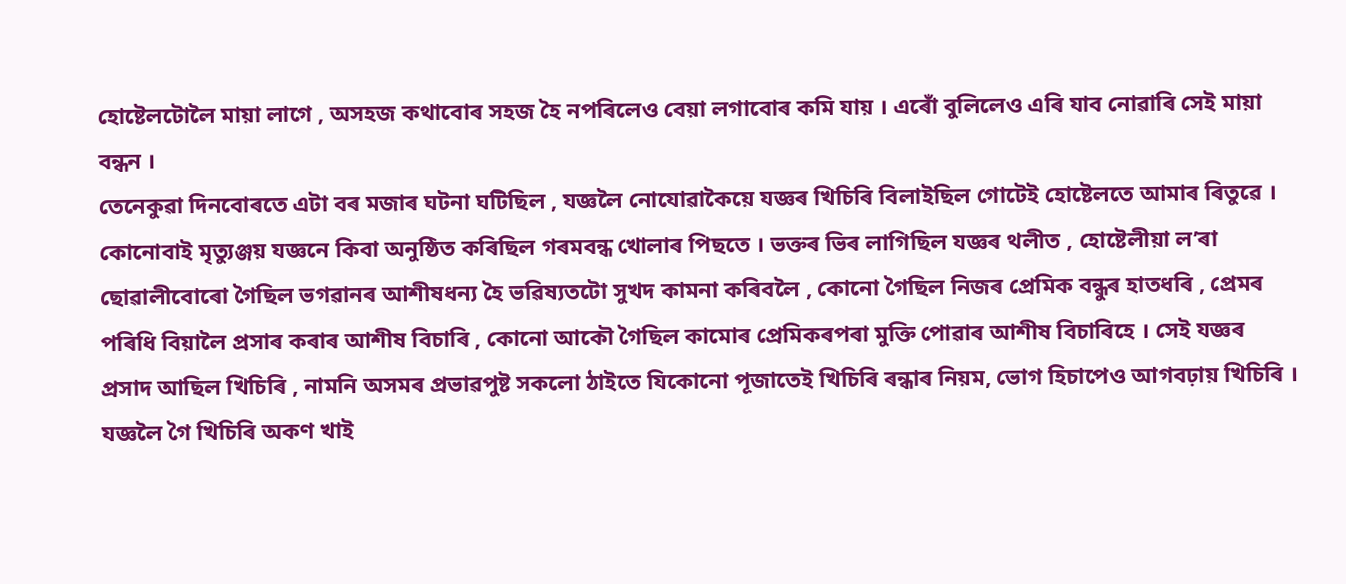হোষ্টেলটোলৈ মায়া লাগে , অসহজ কথাবোৰ সহজ হৈ নপৰিলেও বেয়া লগাবোৰ কমি যায় । এৰোঁ বুলিলেও এৰি যাব নোৱাৰি সেই মায়া বন্ধন ।
তেনেকুৱা দিনবোৰতে এটা বৰ মজাৰ ঘটনা ঘটিছিল , যজ্ঞলৈ নোযোৱাকৈয়ে যজ্ঞৰ খিচিৰি বিলাইছিল গোটেই হোষ্টেলতে আমাৰ ৰিতুৱে । কোনোবাই মৃত্যুঞ্জয় যজ্ঞনে কিবা অনুষ্ঠিত কৰিছিল গৰমবন্ধ খোলাৰ পিছতে । ভক্তৰ ভিৰ লাগিছিল যজ্ঞৰ থলীত , হোষ্টেলীয়া ল’ৰা ছোৱালীবোৰো গৈছিল ভগৱানৰ আশীষধন্য হৈ ভৱিষ্যতটো সুখদ কামনা কৰিবলৈ , কোনো গৈছিল নিজৰ প্ৰেমিক বন্ধুৰ হাতধৰি , প্ৰেমৰ পৰিধি বিয়ালৈ প্ৰসাৰ কৰাৰ আশীষ বিচাৰি , কোনো আকৌ গৈছিল কামোৰ প্ৰেমিকৰপৰা মুক্তি পোৱাৰ আশীষ বিচাৰিহে । সেই যজ্ঞৰ প্ৰসাদ আছিল খিচিৰি , নামনি অসমৰ প্ৰভাৱপুষ্ট সকলো ঠাইতে যিকোনো পূজাতেই খিচিৰি ৰন্ধাৰ নিয়ম, ভোগ হিচাপেও আগবঢ়ায় খিচিৰি । যজ্ঞলৈ গৈ খিচিৰি অকণ খাই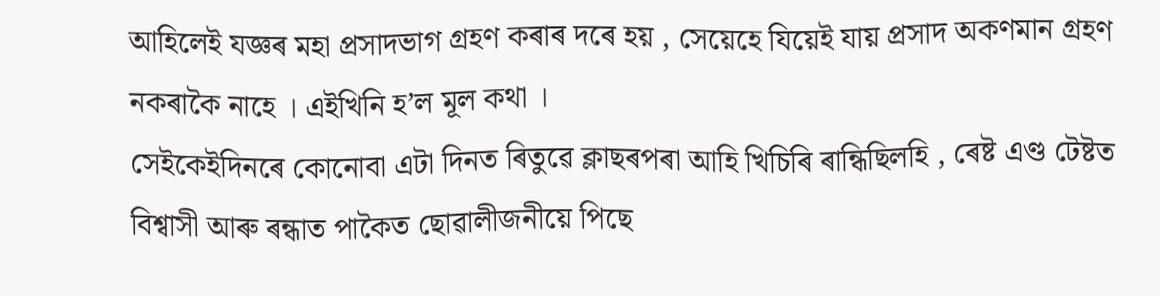আহিলেই যজ্ঞৰ মহা প্ৰসাদভাগ গ্ৰহণ কৰাৰ দৰে হয় , সেয়েহে যিয়েই যায় প্ৰসাদ অকণমান গ্ৰহণ নকৰাকৈ নাহে । এইখিনি হ’ল মূল কথা ।
সেইকেইদিনৰে কোনোবা এটা দিনত ৰিতুৱে ক্লাছৰপৰা আহি খিচিৰি ৰান্ধিছিলহি , ৰেষ্ট এণ্ড টেষ্টত বিশ্বাসী আৰু ৰন্ধাত পাকৈত ছোৱালীজনীয়ে পিছে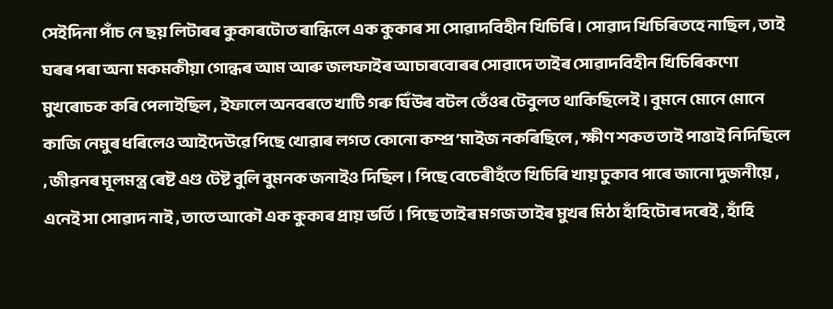সেইদিনা পাঁচ নে ছয় লিটাৰৰ কুকাৰটোত ৰান্ধিলে এক কুকাৰ সা সোৱাদবিহীন খিচিৰি । সোৱাদ খিচিৰিতহে নাছিল , তাই ঘৰৰ পৰা অনা মকমকীয়া গোন্ধৰ আম আৰু জলফাইৰ আচাৰবোৰৰ সোৱাদে তাইৰ সোৱাদবিহীন খিচিৰিকণো মুখৰোচক কৰি পেলাইছিল , ইফালে অনবৰতে খাটি গৰু ঘিঁউৰ বটল তেঁওৰ টেবুলত থাকিছিলেই । বুমনে মোনে মোনে কাজি নেমুৰ ধৰিলেও আইদেউৱে পিছে খোৱাৰ লগত কোনো কম্প্ৰ’মাইজ নকৰিছিলে , ক্ষীণ শকত তাই পাত্তাই নিদিছিলে , জীৱনৰ মূলমন্ত্ৰ ৰেষ্ট এণ্ড টেষ্ট বুলি বুমনক জনাইও দিছিল । পিছে বেচেৰীহঁতে খিচিৰি খায় ঢুকাব পাৰে জানো দুজনীয়ে , এনেই সা সোৱাদ নাই , তাতে আকৌ এক কুকাৰ প্ৰায় ভৰ্তি । পিছে তাইৰ মগজ তাইৰ মুখৰ মিঠা হাঁহিটোৰ দৰেই , হাঁহি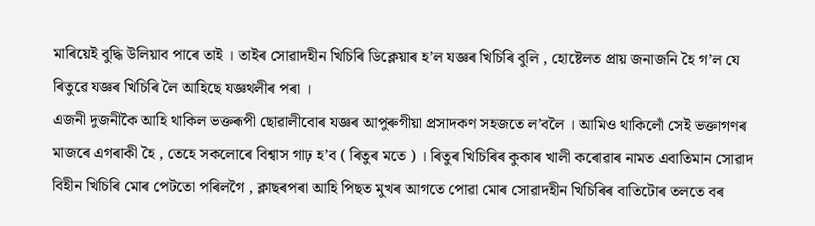মাৰিয়েই বুদ্ধি উলিয়াব পাৰে তাই । তাইৰ সোৱাদহীন খিচিৰি ডিক্লেয়াৰ হ’ল যজ্ঞৰ খিচিৰি বুলি , হোষ্টেলত প্ৰায় জনাজনি হৈ গ’ল যে ৰিতুৱে যজ্ঞৰ খিচিৰি লৈ আহিছে যজ্ঞথলীৰ পৰা ।
এজনী দুজনীকৈ আহি থাকিল ভক্তৰূপী ছোৱালীবোৰ যজ্ঞৰ আপুৰুগীয়া প্ৰসাদকণ সহজতে ল’বলৈ । আমিও থাকিলোঁ সেই ভক্তাগণৰ মাজৰে এগৰাকী হৈ , তেহে সকলোৰে বিশ্বাস গাঢ় হ’ব ( ৰিতুৰ মতে ) । ৰিতুৰ খিচিৰিৰ কুকাৰ খালী কৰোৱাৰ নামত এবাতিমান সোৱাদ বিহীন খিচিৰি মোৰ পেটতো পৰিলগৈ , ক্লাছৰপৰা আহি পিছত মুখৰ আগতে পোৱা মোৰ সোৱাদহীন খিচিৰিৰ বাতিটোৰ তলতে বৰ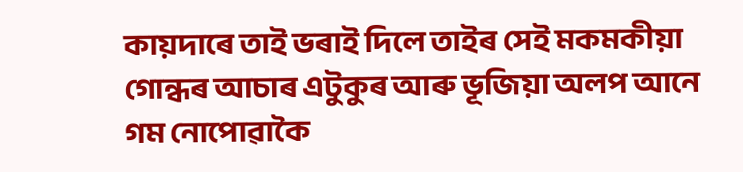কায়দাৰে তাই ভৰাই দিলে তাইৰ সেই মকমকীয়া গোন্ধৰ আচাৰ এটুকুৰ আৰু ভূজিয়া অলপ আনে গম নোপোৱাকৈ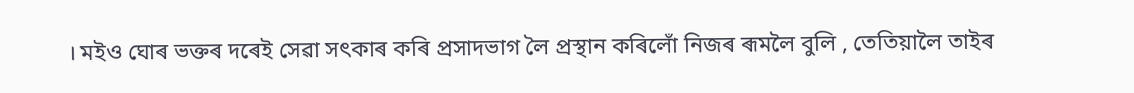। মইও ঘোৰ ভক্তৰ দৰেই সেৱা সৎকাৰ কৰি প্ৰসাদভাগ লৈ প্ৰস্থান কৰিলোঁ নিজৰ ৰূমলৈ বুলি , তেতিয়ালৈ তাইৰ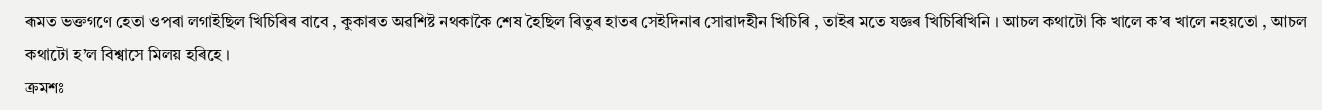ৰূমত ভক্তগণে হেতা ওপৰা লগাইছিল খিচিৰিৰ বাবে , কুকাৰত অৱশিষ্ট নথকাকৈ শেষ হৈছিল ৰিতুৰ হাতৰ সেইদিনাৰ সোৱাদহীন খিচিৰি , তাইৰ মতে যজ্ঞৰ খিচিৰিখিনি । আচল কথাটো কি খালে ক’ৰ খালে নহয়তো , আচল কথাটো হ’ল বিশ্বাসে মিলয় হৰিহে ।
ক্ৰমশঃ